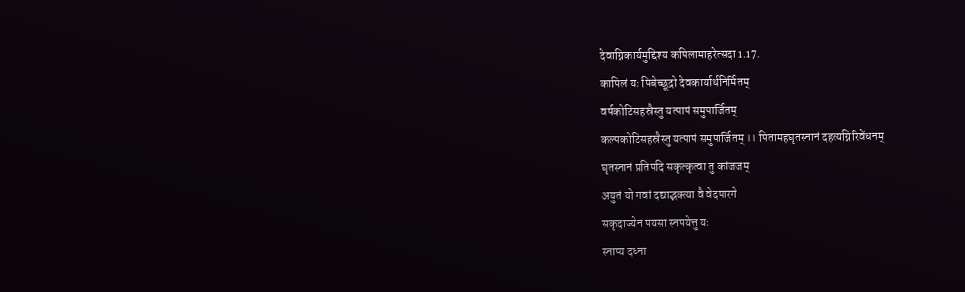देवाग्निकार्यमुद्दिश्य कपिलामाहरेत्सदा 1.17.
कापिलं यः पिबेच्छूद्रो देवकार्यार्थनिर्मितम्
वर्षकोटिसहस्रैस्तु यत्पापं समुपार्जितम्
कल्पकोटिसहस्रैस्तु यत्पापं समुपार्जितम् ।। पितामहघृतस्नानं दहत्यग्निरिवेंधनम्
घृतस्नानं प्रतिपदि सकृत्कृत्वा तु कांजजम्
अयुतं यो गवां दद्याद्भक्त्या वै वेदपारगे
सकृदाज्येन पयसा स्नपयेत्तु यः
स्नाप्य दध्ना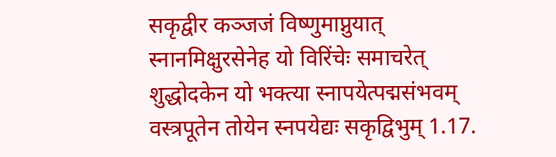सकृद्वीर कञ्जजं विष्णुमाप्नुयात्
स्नानमिक्षुरसेनेह यो विरिंचेः समाचरेत्
शुद्धोदकेन यो भक्त्या स्नापयेत्पद्मसंभवम्
वस्त्रपूतेन तोयेन स्नपयेद्यः सकृद्विभुम् 1.17.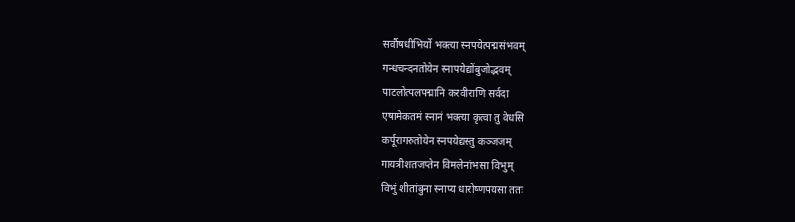सर्वौषधीभिर्यो भक्त्या स्नपयेत्पद्मसंभवम्
गन्धचन्दनतोयेन स्नापयेद्योंबुजोद्भवम्
पाटलोत्पलपद्मानि करवीराणि सर्वदा
एषामेकतमं स्नानं भक्त्या कृत्वा तु वेधसि
कर्पूरागरुतोयेन स्नपयेद्यस्तु कञ्जजम्
गायत्रीशतजप्तेन विमलेनांभसा विभुम्
विभुं शीतांबुना स्नाप्य धारोष्णपयसा ततः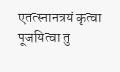एतत्स्नानत्रयं कृत्वा पूजयित्वा तु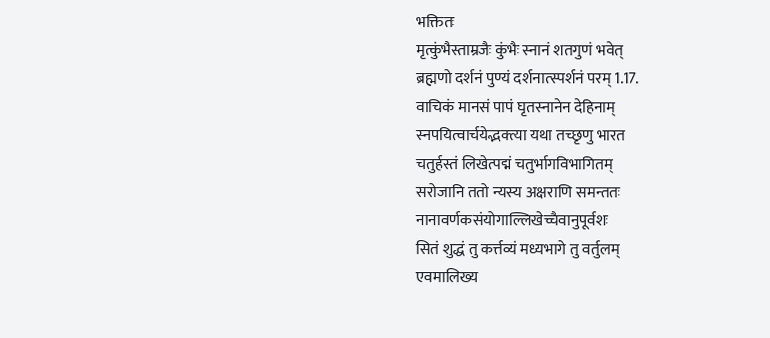भक्तितः
मृत्कुंभैस्ताम्रजैः कुंभैः स्नानं शतगुणं भवेत्
ब्रह्मणो दर्शनं पुण्यं दर्शनात्स्पर्शनं परम् 1.17.
वाचिकं मानसं पापं घृतस्नानेन देहिनाम्
स्नपयित्वार्चयेद्भक्त्या यथा तच्छृणु भारत
चतुर्हस्तं लिखेत्पद्मं चतुर्भागविभागितम्
सरोजानि ततो न्यस्य अक्षराणि समन्ततः
नानावर्णकसंयोगाल्लिखेच्चैवानुपूर्वशः
सितं शुद्धं तु कर्त्तव्यं मध्यभागे तु वर्तुलम्
एवमालिख्य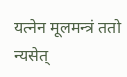यत्नेन मूलमन्त्रं ततो न्यसेत्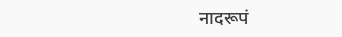नादरूपं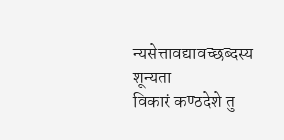न्यसेत्तावद्यावच्छब्दस्य शून्यता
विकारं कण्ठदेशे तु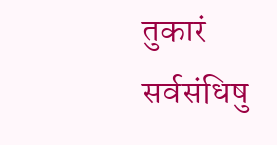तुकारं सर्वसंधिषु